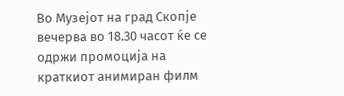Во Музејот на град Скопје вечерва во 18.30 часот ќе се одржи промоција на краткиот анимиран филм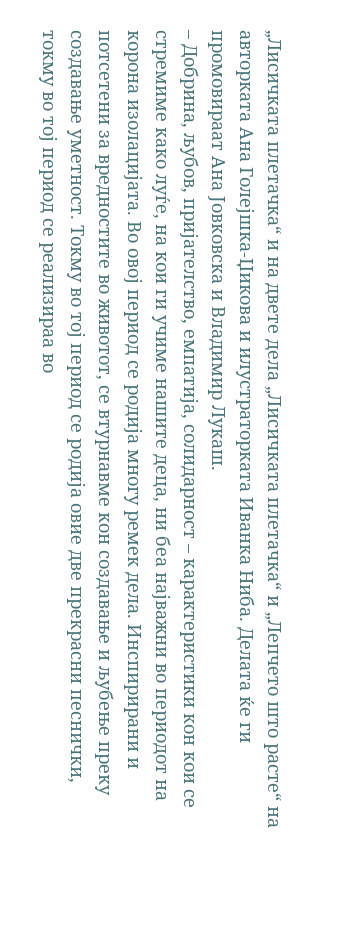„Лисичката плетачка“ и на двете дела „Лисичката плетачка“ и „Лепчето што расте“ на авторката Ана Голејшка-Џикова и илустраторката Иванка Ниба. Делата ќе ги промовираат Ана Јовковска и Владимир Лукаш.
– Добрина, љубов, пријателство, емпатија, солидарност – карактеристики кон кои се стремиме како луѓе, на кои ги учиме нашите деца, ни беа најважни во периодот на корона изолацијата. Во овој период се родија многу ремек дела. Инспирирани и потсетени за вредностите во животот, се втурнавме кон создавање и љубење преку создавање уметност. Токму во тој период се родија овие две прекрасни песнички, токму во тој период се реализираа во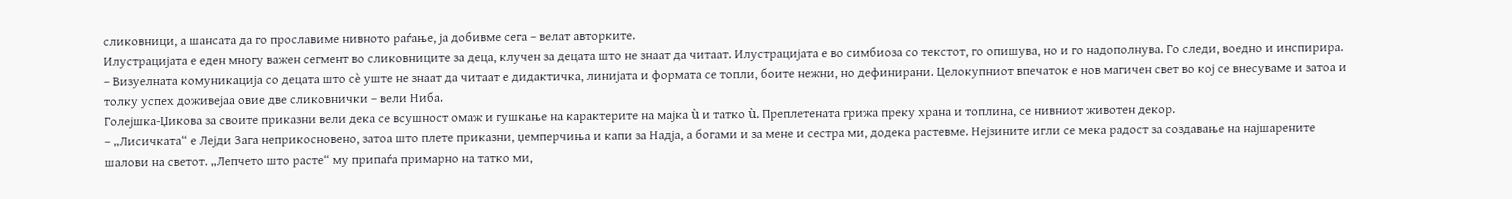сликовници, а шансата да го прославиме нивното раѓање, ја добивме сега – велат авторките.
Илустрацијата е еден многу важен сегмент во сликовниците за деца, клучен за децата што не знаат да читаат. Илустрацијата е во симбиоза со текстот, го опишува, но и го надополнува. Го следи, воедно и инспирира.
– Визуелната комуникација со децата што сè уште не знаат да читаат е дидактичка, линијата и формата се топли, боите нежни, но дефинирани. Целокупниот впечаток е нов магичен свет во кој се внесуваме и затоа и толку успех доживејаа овие две сликовнички – вели Ниба.
Голејшка-Џикова за своите приказни вели дека се всушност омаж и гушкање на карактерите на мајка ù и татко ù. Преплетената грижа преку храна и топлина, се нивниот животен декор.
– „Лисичката“ е Лејди Зага неприкосновено, затоа што плете приказни, џемперчиња и капи за Надја, а богами и за мене и сестра ми, додека растевме. Нејзините игли се мека радост за создавање на најшарените шалови на светот. „Лепчето што расте“ му припаѓа примарно на татко ми,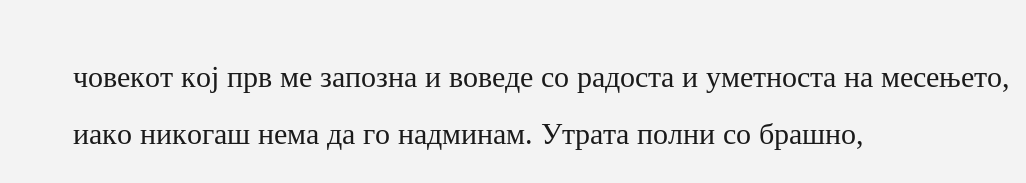човекот кој прв ме запозна и воведе со радоста и уметноста на месењето, иако никогаш нема да го надминам. Утрата полни со брашно,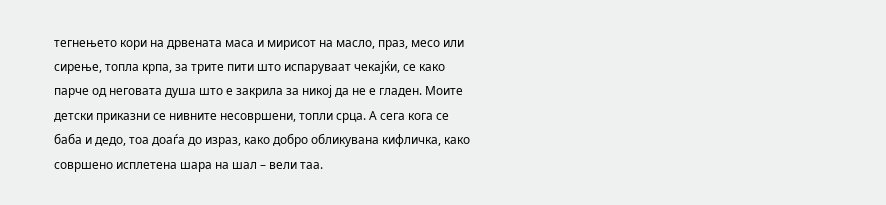тегнењето кори на дрвената маса и мирисот на масло, праз, месо или сирење, топла крпа, за трите пити што испаруваат чекајќи, се како парче од неговата душа што е закрила за никој да не е гладен. Моите детски приказни се нивните несовршени, топли срца. А сега кога се баба и дедо, тоа доаѓа до израз, како добро обликувана кифличка, како совршено исплетена шара на шал – вели таа.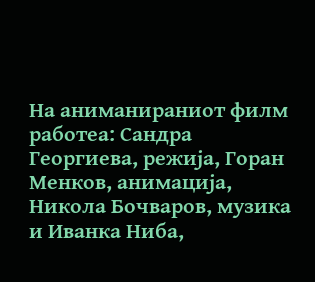На аниманираниот филм работеа: Сандра Георгиева, режија, Горан Менков, анимација, Никола Бочваров, музика и Иванка Ниба,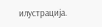илустрација.